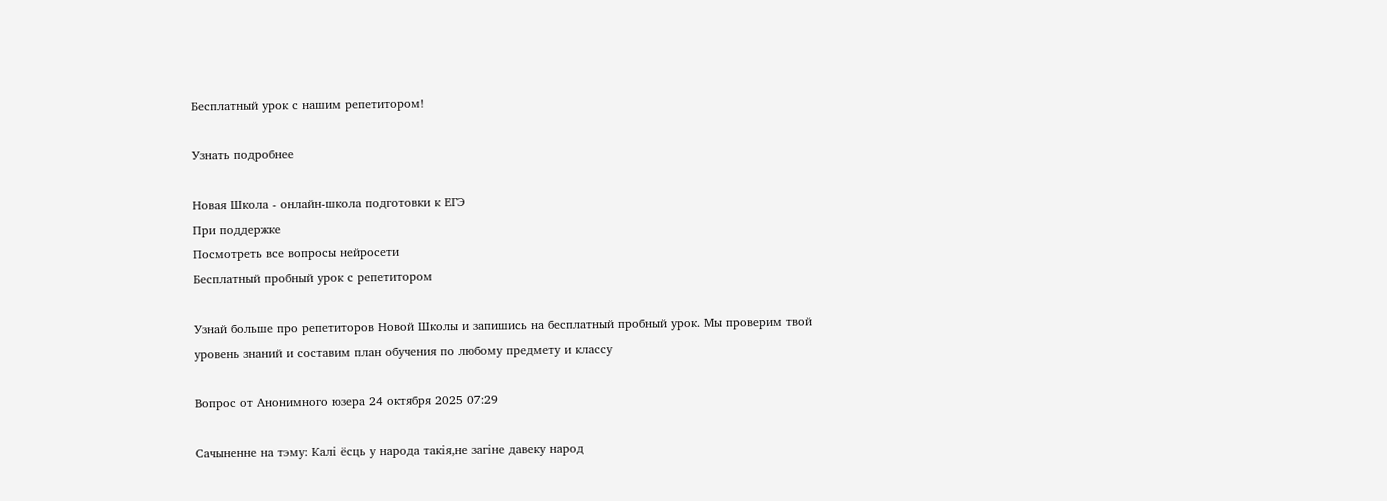Бесплатный урок с нашим репетитором!

Узнать подробнее

Новая Школа - онлайн-школа подготовки к ЕГЭ
При поддержке
Посмотреть все вопросы нейросети
Бесплатный пробный урок с репетитором

Узнай больше про репетиторов Новой Школы и запишись на бесплатный пробный урок. Мы проверим твой уровень знаний и составим план обучения по любому предмету и классу

Вопрос от Анонимного юзера 24 октября 2025 07:29

Сачыненне на тэму: Калі ёсць у народа такія,не загіне давеку народ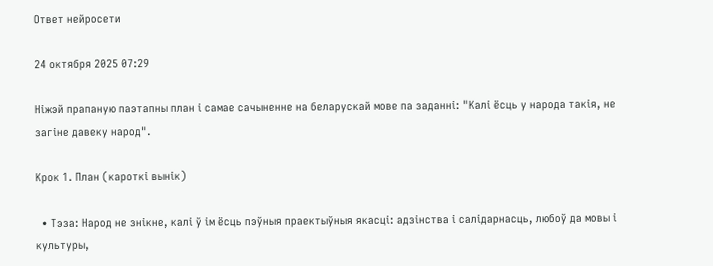Ответ нейросети

24 октября 2025 07:29

Ніжэй прапаную паэтапны план і самаe сачыненне на беларускай мове па заданні: "Калі ёсць у народа такія, не загіне давеку народ".

Крок 1. План (кароткі вынік)

  • Тэзa: Народ не знікне, калі ў ім ёсць пэўныя праектыўныя якасці: адзінства і салідарнасць, любоў да мовы і культуры,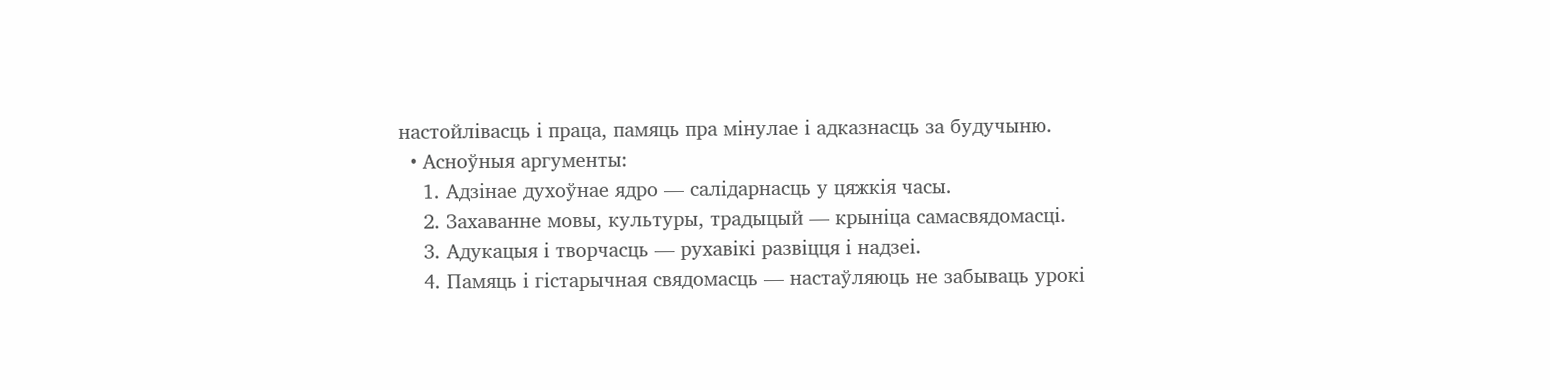настойлівасць і праца, памяць пра мінулае і адказнасць за будучыню.
  • Асноўныя аргументы:
    1. Адзінае духоўнае ядро — салідарнасць у цяжкія часы.
    2. Захаванне мовы, культуры, традыцый — крыніца самасвядомасці.
    3. Адукацыя і творчасць — рухавікі развіцця і надзеі.
    4. Памяць і гістарычная свядомасць — настаўляюць не забываць урокі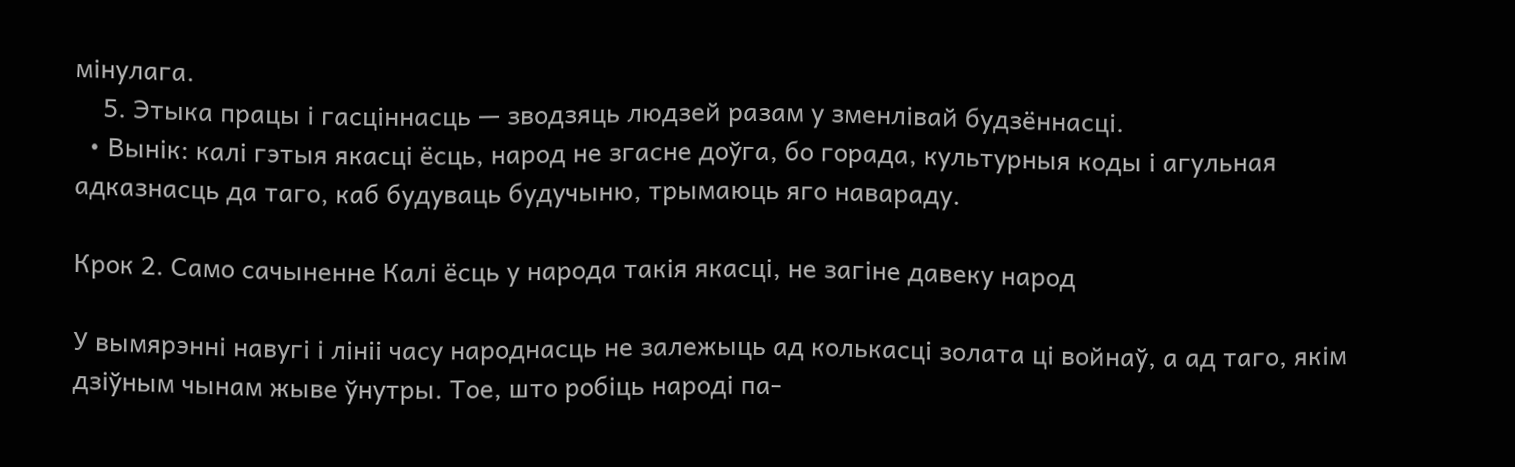мінулага.
    5. Этыка працы і гасціннасць — зводзяць людзей разам у зменлівай будзённасці.
  • Вынік: калі гэтыя якасці ёсць, народ не згасне доўга, бо горада, культурныя коды і агульная адказнасць да таго, каб будуваць будучыню, трымаюць яго навараду.

Крок 2. Само сачыненне Калі ёсць у народа такія якасці, не загіне давеку народ

У вымярэнні навугі і лініі часу народнасць не залежыць ад колькасці золата ці войнаў, а ад таго, якім дзіўным чынам жыве ўнутры. Тое, што робіць народі па-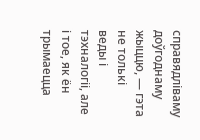справядліваму доўгоднаму жыццю, — гэта не толькі веды і тэхналогіі, але і тое, як ён трымаецца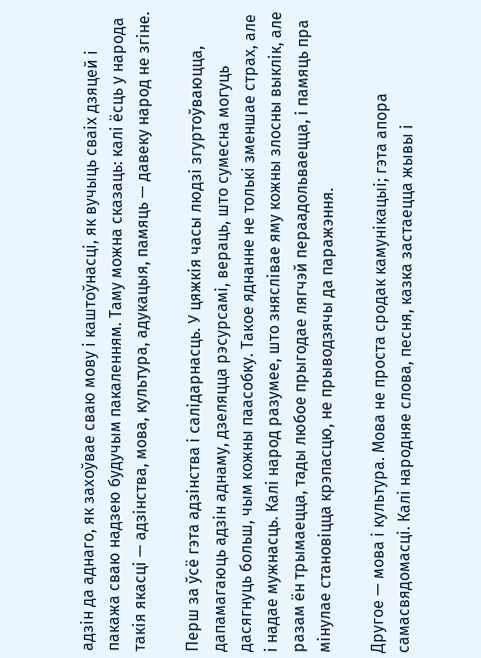адзін да аднаго, як захоўвае сваю мову і каштоўнасці, як вучыць сваіх дзяцей і пакажа сваю надзею будучым пакаленням. Таму можна сказаць: калі ёсць у народа такія якасці — адзінства, мова, культура, адукацыя, памяць — давеку народ не згіне.

Перш за ўсё гэта адзінства і салідарнасць. У цяжкія часы людзі згуртоўваюцца, дапамагаюць адзін аднаму, дзеляцца рэсурсамі, вераць, што сумесна могуць дасягнуць больш, чым кожны паасобку. Такое яднанне не толькі зменшае страх, але і надае мужнасць. Калі народ разумее, што зняслівае яму кожны злосны выклік, але разам ён трымаецца, тады любое прыгодае лягчэй пераадольваецца, і памяць пра мінулае становіцца крэпасцю, не прыводзячы да паражэння.

Другое — мова і культура. Мова не проста сродак камунікацыі; гэта апора самасвядомасці. Калi народняе слова, песня, казка застаецца жывы і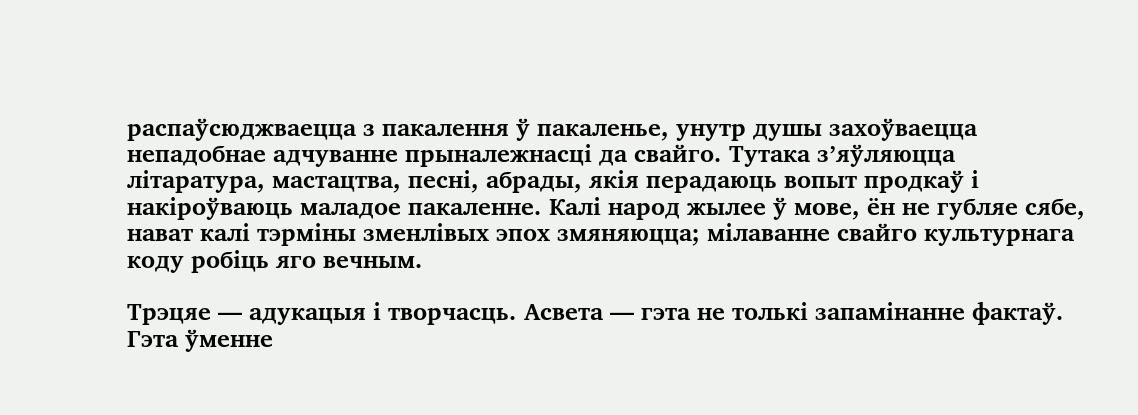распаўсюджваецца з пакалення ў пакаленье, унутр душы захоўваецца непадобнае адчуванне прыналежнасці да свайго. Тутака з’яўляюцца літаратура, мастацтва, песні, абрады, якія перадаюць вопыт продкаў і накіроўваюць маладое пакаленне. Калі народ жылее ў мове, ён не губляе сябе, нават калі тэрміны зменлівых эпох змяняюцца; мілаванне свайго культурнага коду робіць яго вечным.

Трэцяе — адукацыя і творчасць. Асвета — гэта не толькі запамінанне фактаў. Гэта ўменне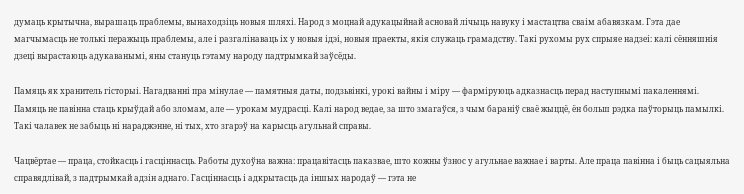думаць крытычна, вырашаць праблемы, вынаходзіць новыя шляхі. Народ з моцнай адукацыйнай асновай лічыць навуку і мастацтва сваім абавязкам. Гэта дае магчымасць не толькі перажыць праблемы, але і разгалінаваць іх у новыя ідэі, новыя праекты, якія служаць грамадству. Такі рухомы рух спрыяе надзеі: калі сённяшнія дзеці вырастаюць адукаванымі, яны стануць гэтаму народу падтрымкай заўсёды.

Памяць як хранитель гісторыі. Нагадванні пра мінулае — памятныя даты, подзьвінкі, урокі вайны і міру — фарміруюць адказнасць перад наступнымі пакаленнямі. Памяць не павінна стаць крыўдай або зломам, але — урокам мудрасці. Калі народ ведае, за што змагаўся, з чым бараніў сваё жыццё, ён больш рэдка паўторыць памылкі. Такі чалавек не забыць ні нараджэнне, ні тых, хто згарэў на карысць агульнай справы.

Чацвёртае — праца, стойкасць і гасціннасць. Работы духоўна важна: працавітасць паказвае, што кожны ўзнос у агульнае важнае і варты. Але праца павінна і быць сацыяльна справядлівай, з падтрымкай адзін аднаго. Гасціннасць і адкрытасць да іншых народаў — гэта не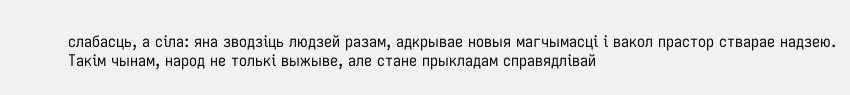слабасць, а сіла: яна зводзіць людзей разам, адкрывае новыя магчымасці і вакол прастор стварае надзею. Такім чынам, народ не толькі выжыве, але стане прыкладам справядлівай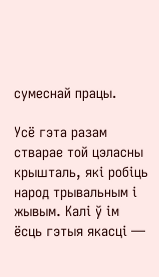сумеснай працы.

Усё гэта разам стварае той цэласны крышталь, які робіць народ трывальным і жывым. Калі ў ім ёсць гэтыя якасці —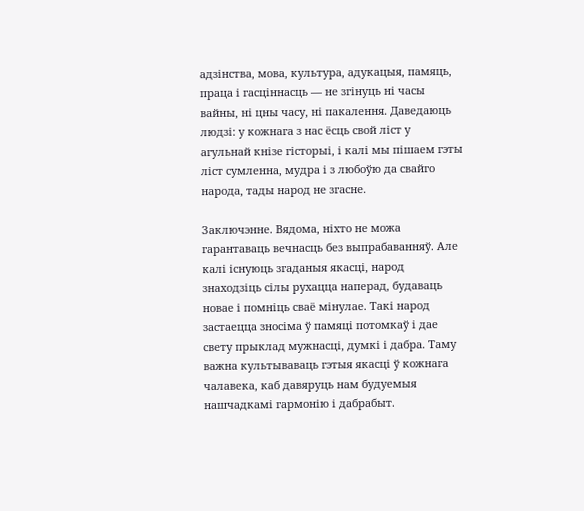адзінства, мова, культура, адукацыя, памяць, праца і гасціннасць — не згінуць ні часы вайны, ні цны часу, ні пакалення. Даведаюць людзі: у кожнага з нас ёсць свой ліст у агульнай кнізе гісторыі, і калі мы пішаем гэты ліст сумленна, мудра і з любоўю да свайго народа, тады народ не згасне.

Заключэнне. Вядома, ніхто не можа гарантаваць вечнасць без выпрабаванняў. Але калі існуюць згаданыя якасці, народ знаходзіць сілы рухацца наперад, будаваць новае і помніць сваё мінулае. Такі народ застаецца зносіма ў памяці потомкаў і дае свету прыклад мужнасці, думкі і дабра. Таму важна культываваць гэтыя якасці ў кожнага чалавека, каб давяруць нам будуемыя нашчадкамі гармонію і дабрабыт.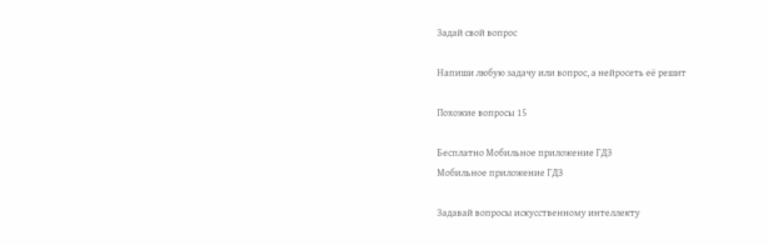Задай свой вопрос

Напиши любую задачу или вопрос, а нейросеть её решит

Похожие вопросы 15

Бесплатно Мобильное приложение ГДЗ
Мобильное приложение ГДЗ

Задавай вопросы искуcственному интеллекту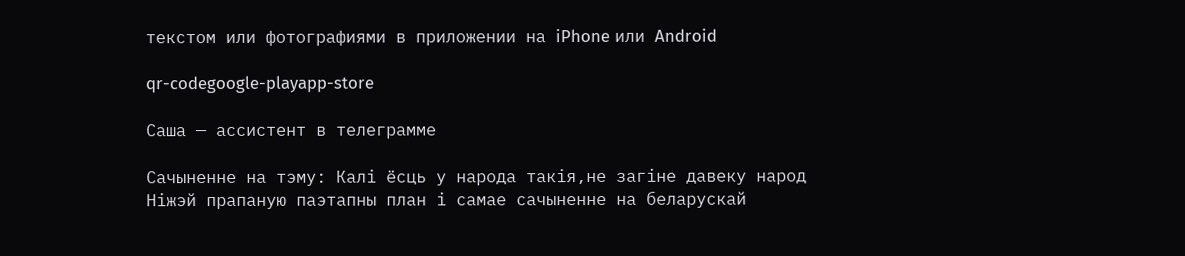текстом или фотографиями в приложении на iPhone или Android

qr-codegoogle-playapp-store

Саша — ассистент в телеграмме

Сачыненне на тэму: Калі ёсць у народа такія,не загіне давеку народ
Ніжэй прапаную паэтапны план і самаe сачыненне на беларускай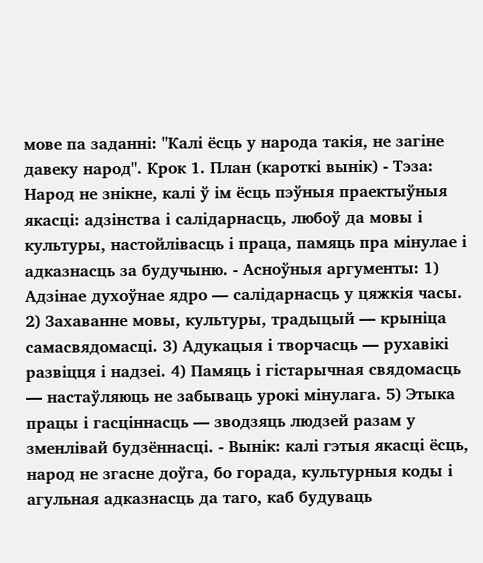мове па заданні: "Калі ёсць у народа такія, не загіне давеку народ". Крок 1. План (кароткі вынік) - Тэзa: Народ не знікне, калі ў ім ёсць пэўныя праектыўныя якасці: адзінства і салідарнасць, любоў да мовы і культуры, настойлівасць і праца, памяць пра мінулае і адказнасць за будучыню. - Асноўныя аргументы: 1) Адзінае духоўнае ядро — салідарнасць у цяжкія часы. 2) Захаванне мовы, культуры, традыцый — крыніца самасвядомасці. 3) Адукацыя і творчасць — рухавікі развіцця і надзеі. 4) Памяць і гістарычная свядомасць — настаўляюць не забываць урокі мінулага. 5) Этыка працы і гасціннасць — зводзяць людзей разам у зменлівай будзённасці. - Вынік: калі гэтыя якасці ёсць, народ не згасне доўга, бо горада, культурныя коды і агульная адказнасць да таго, каб будуваць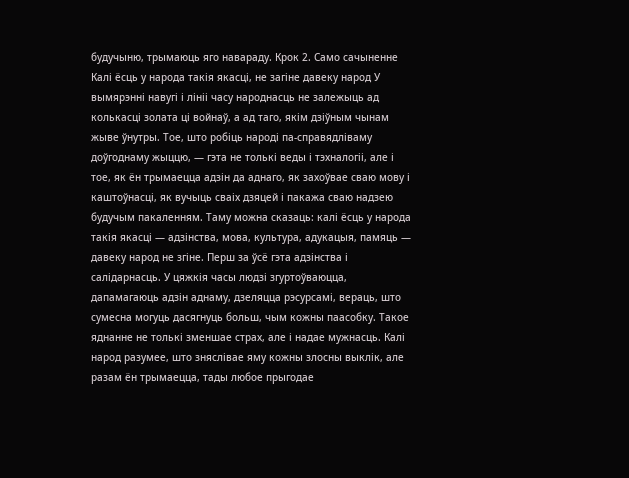будучыню, трымаюць яго навараду. Крок 2. Само сачыненне Калі ёсць у народа такія якасці, не загіне давеку народ У вымярэнні навугі і лініі часу народнасць не залежыць ад колькасці золата ці войнаў, а ад таго, якім дзіўным чынам жыве ўнутры. Тое, што робіць народі па-справядліваму доўгоднаму жыццю, — гэта не толькі веды і тэхналогіі, але і тое, як ён трымаецца адзін да аднаго, як захоўвае сваю мову і каштоўнасці, як вучыць сваіх дзяцей і пакажа сваю надзею будучым пакаленням. Таму можна сказаць: калі ёсць у народа такія якасці — адзінства, мова, культура, адукацыя, памяць — давеку народ не згіне. Перш за ўсё гэта адзінства і салідарнасць. У цяжкія часы людзі згуртоўваюцца, дапамагаюць адзін аднаму, дзеляцца рэсурсамі, вераць, што сумесна могуць дасягнуць больш, чым кожны паасобку. Такое яднанне не толькі зменшае страх, але і надае мужнасць. Калі народ разумее, што зняслівае яму кожны злосны выклік, але разам ён трымаецца, тады любое прыгодае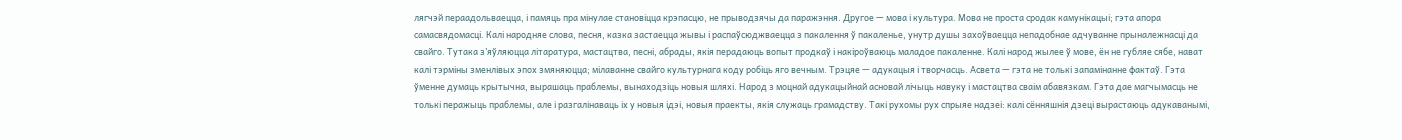лягчэй пераадольваецца, і памяць пра мінулае становіцца крэпасцю, не прыводзячы да паражэння. Другое — мова і культура. Мова не проста сродак камунікацыі; гэта апора самасвядомасці. Калi народняе слова, песня, казка застаецца жывы і распаўсюджваецца з пакалення ў пакаленье, унутр душы захоўваецца непадобнае адчуванне прыналежнасці да свайго. Тутака з’яўляюцца літаратура, мастацтва, песні, абрады, якія перадаюць вопыт продкаў і накіроўваюць маладое пакаленне. Калі народ жылее ў мове, ён не губляе сябе, нават калі тэрміны зменлівых эпох змяняюцца; мілаванне свайго культурнага коду робіць яго вечным. Трэцяе — адукацыя і творчасць. Асвета — гэта не толькі запамінанне фактаў. Гэта ўменне думаць крытычна, вырашаць праблемы, вынаходзіць новыя шляхі. Народ з моцнай адукацыйнай асновай лічыць навуку і мастацтва сваім абавязкам. Гэта дае магчымасць не толькі перажыць праблемы, але і разгалінаваць іх у новыя ідэі, новыя праекты, якія служаць грамадству. Такі рухомы рух спрыяе надзеі: калі сённяшнія дзеці вырастаюць адукаванымі,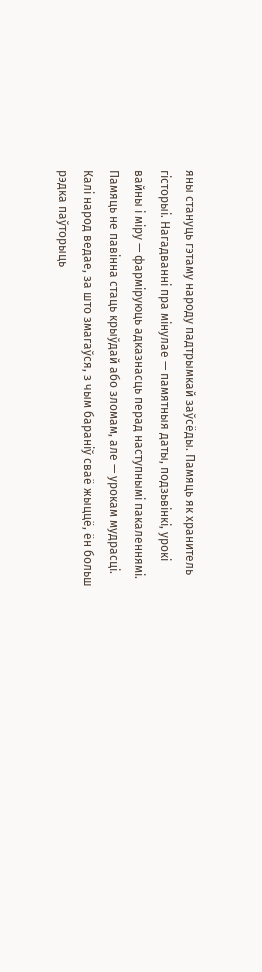яны стануць гэтаму народу падтрымкай заўсёды. Памяць як хранитель гісторыі. Нагадванні пра мінулае — памятныя даты, подзьвінкі, урокі вайны і міру — фарміруюць адказнасць перад наступнымі пакаленнямі. Памяць не павінна стаць крыўдай або зломам, але — урокам мудрасці. Калі народ ведае, за што змагаўся, з чым бараніў сваё жыццё, ён больш рэдка паўторыць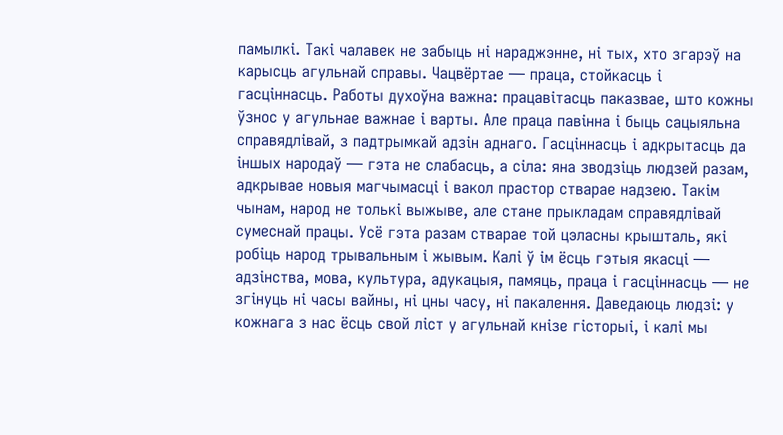памылкі. Такі чалавек не забыць ні нараджэнне, ні тых, хто згарэў на карысць агульнай справы. Чацвёртае — праца, стойкасць і гасціннасць. Работы духоўна важна: працавітасць паказвае, што кожны ўзнос у агульнае важнае і варты. Але праца павінна і быць сацыяльна справядлівай, з падтрымкай адзін аднаго. Гасціннасць і адкрытасць да іншых народаў — гэта не слабасць, а сіла: яна зводзіць людзей разам, адкрывае новыя магчымасці і вакол прастор стварае надзею. Такім чынам, народ не толькі выжыве, але стане прыкладам справядлівай сумеснай працы. Усё гэта разам стварае той цэласны крышталь, які робіць народ трывальным і жывым. Калі ў ім ёсць гэтыя якасці — адзінства, мова, культура, адукацыя, памяць, праца і гасціннасць — не згінуць ні часы вайны, ні цны часу, ні пакалення. Даведаюць людзі: у кожнага з нас ёсць свой ліст у агульнай кнізе гісторыі, і калі мы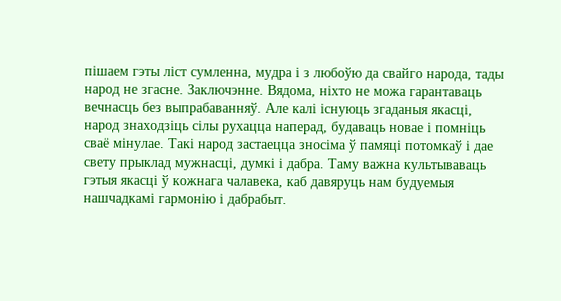пішаем гэты ліст сумленна, мудра і з любоўю да свайго народа, тады народ не згасне. Заключэнне. Вядома, ніхто не можа гарантаваць вечнасць без выпрабаванняў. Але калі існуюць згаданыя якасці, народ знаходзіць сілы рухацца наперад, будаваць новае і помніць сваё мінулае. Такі народ застаецца зносіма ў памяці потомкаў і дае свету прыклад мужнасці, думкі і дабра. Таму важна культываваць гэтыя якасці ў кожнага чалавека, каб давяруць нам будуемыя нашчадкамі гармонію і дабрабыт.